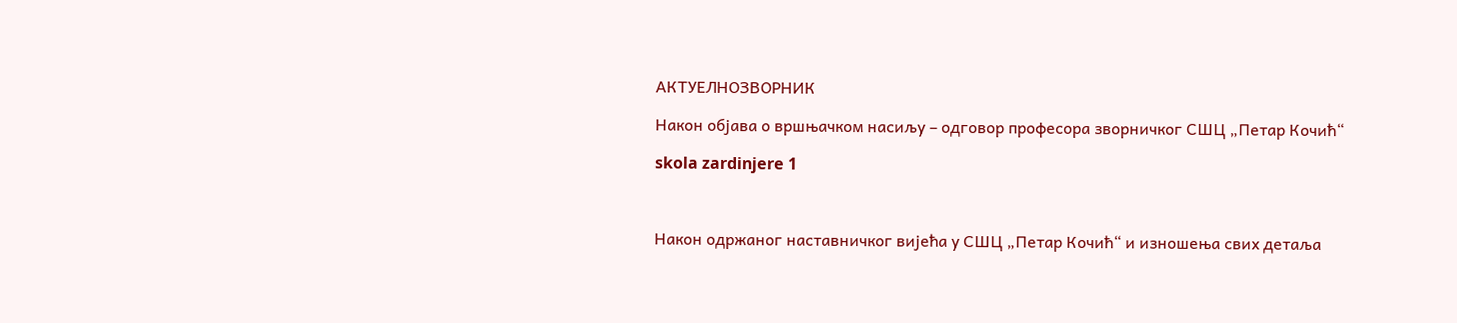АКТУЕЛНОЗВОРНИК

Након објава о вршњачком насиљу – одговор професора зворничког СШЦ „Петар Кочић“

skola zardinjere 1



Након одржаног наставничког вијећа у СШЦ „Петар Кочић“ и изношења свих детаља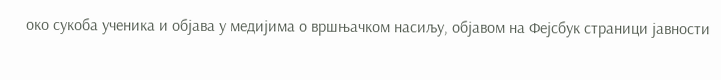око сукоба ученика и објава у медијима о вршњачком насиљу, објавом на Фејсбук страници јавности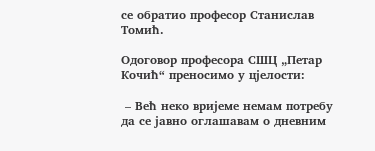се обратио професор Станислав Томић.

Одоговор професора СШЦ „Петар Кочић“ преносимо у цјелости:

 – Већ неко вријеме немам потребу да се јавно оглашавам о дневним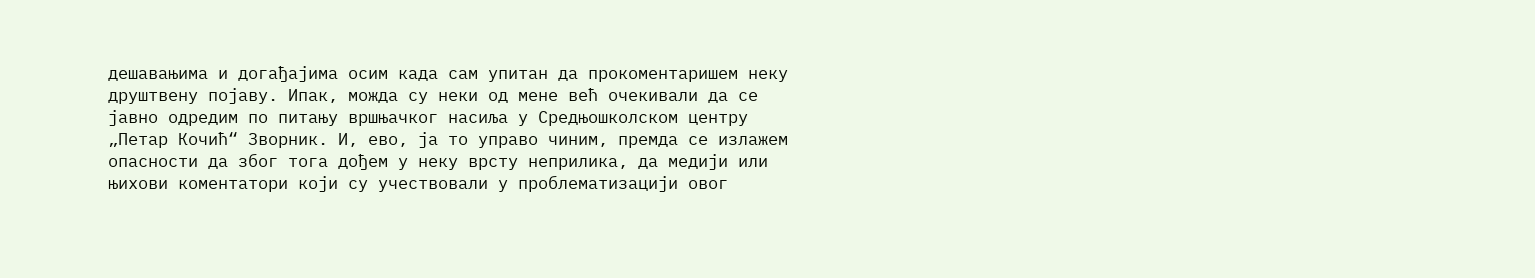дешавањима и догађајима осим када сам упитан да прокоментаришем неку друштвену појаву. Ипак, можда су неки од мене већ очекивали да се јавно одредим по питању вршњачког насиља у Средњошколском центру „Петар Кочић“ Зворник. И, ево, ја то управо чиним, премда се излажем опасности да због тога дођем у неку врсту неприлика, да медији или њихови коментатори који су учествовали у проблематизацији овог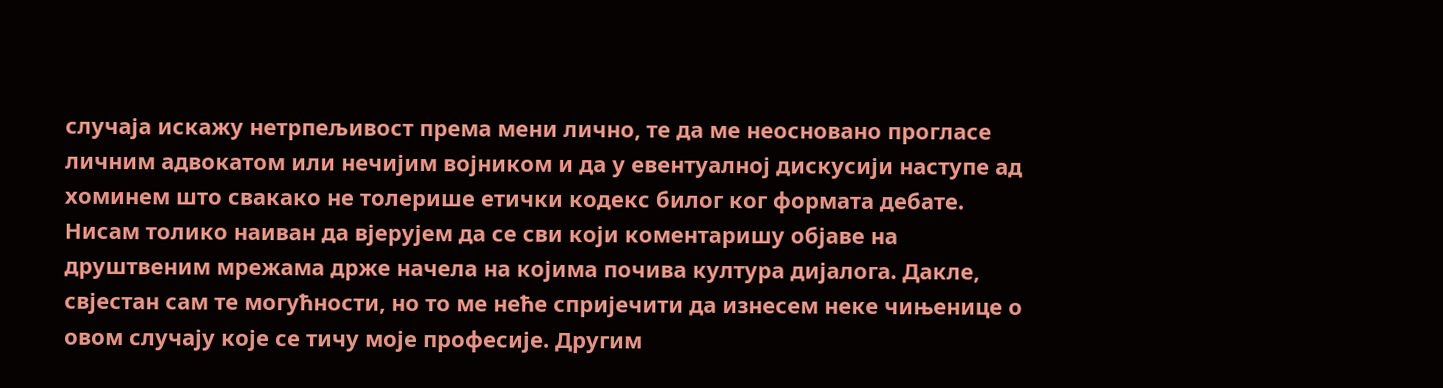случаја искажу нетрпељивост према мени лично, те да ме неосновано прогласе личним адвокатом или нечијим војником и да у евентуалној дискусији наступе ад хоминем што свакако не толерише етички кодекс билог ког формата дебате. Нисам толико наиван да вјерујем да се сви који коментаришу објаве на друштвеним мрежама држе начела на којима почива култура дијалога. Дакле, свјестан сам те могућности, но то ме неће спријечити да изнесем неке чињенице о овом случају које се тичу моје професије. Другим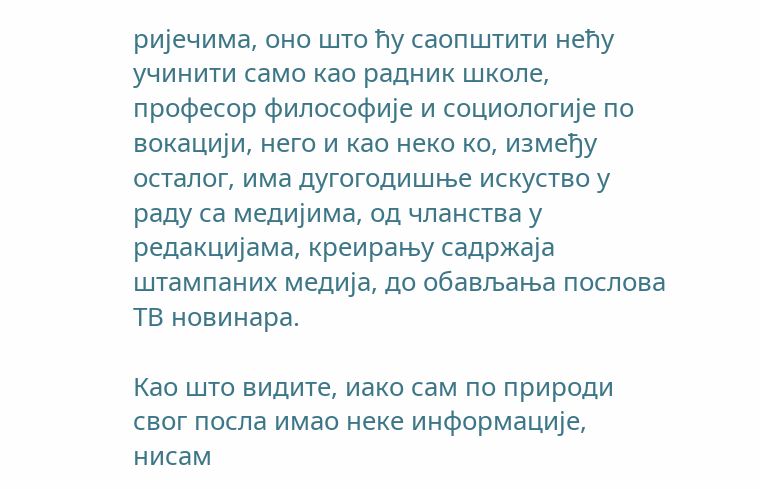ријечима, оно што ћу саопштити нећу учинити само као радник школе, професор философије и социологије по вокацији, него и као неко ко, између осталог, има дугогодишње искуство у раду са медијима, од чланства у редакцијама, креирању садржаја штампаних медија, до обављања послова ТВ новинара.

Као што видите, иако сам по природи свог посла имао неке информације, нисам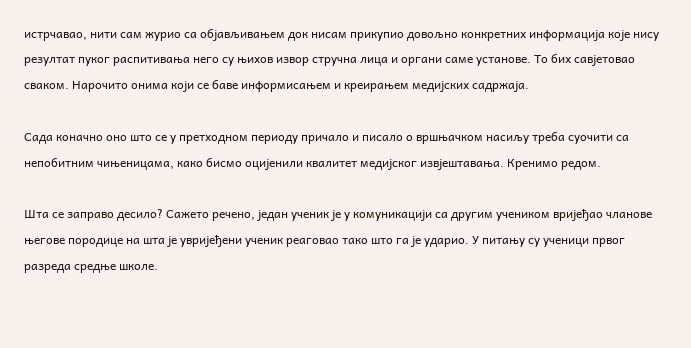истрчавао, нити сам журио са објављивањем док нисам прикупио довољно конкретних информација које нису резултат пуког распитивања него су њихов извор стручна лица и органи саме установе. То бих савјетовао сваком. Нарочито онима који се баве информисањем и креирањем медијских садржаја.

Сада коначно оно што се у претходном периоду причало и писало о вршњачком насиљу треба суочити са непобитним чињеницама, како бисмо оцијенили квалитет медијског извјештавања. Кренимо редом.

Шта се заправо десило? Сажето речено, један ученик је у комуникацији са другим учеником вријеђао чланове његове породице на шта је увријеђени ученик реаговао тако што га је ударио. У питању су ученици првог разреда средње школе.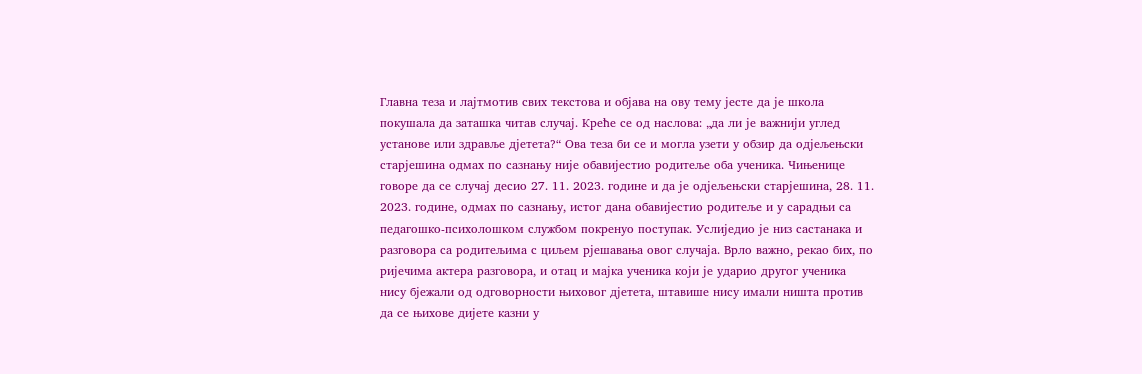Главна теза и лајтмотив свих текстова и објава на ову тему јесте да је школа покушала да заташка читав случај. Креће се од наслова: „да ли је важнији углед установе или здравље дјетета?“ Ова теза би се и могла узети у обзир да одјељењски старјешина одмах по сазнању није обавијестио родитеље оба ученика. Чињенице говоре да се случај десио 27. 11. 2023. године и да је одјељењски старјешина, 28. 11. 2023. године, одмах по сазнању, истог дана обавијестио родитеље и у сарадњи са педагошко-психолошком службом покренуо поступак. Услиједио је низ састанака и разговора са родитељима с циљем рјешавања овог случаја. Врло важно, рекао бих, по ријечима актера разговора, и отац и мајка ученика који је ударио другог ученика нису бјежали од одговорности њиховог дјетета, штавише нису имали ништа против да се њихове дијете казни у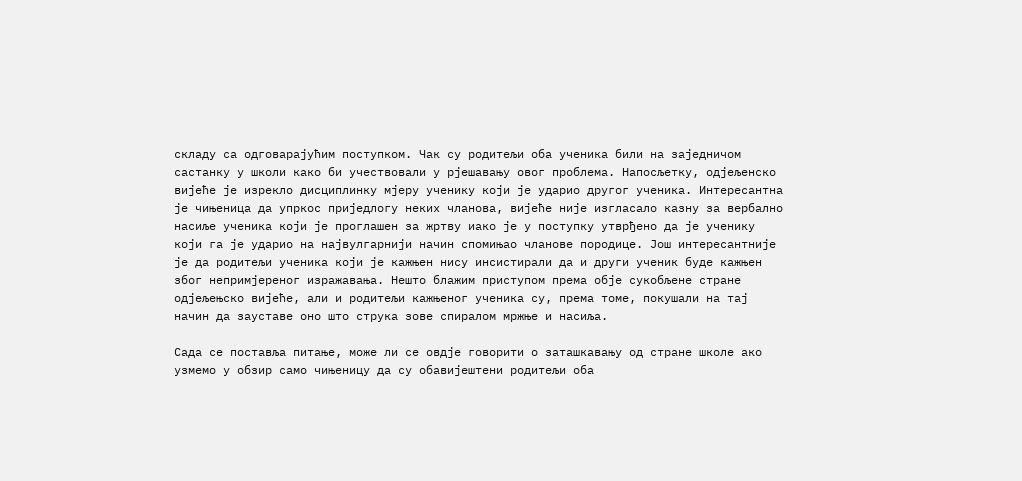складу са одговарајућим поступком. Чак су родитељи оба ученика били на заједничом састанку у школи како би учествовали у рјешавању овог проблема. Напосљетку, одјељенско вијеће је изрекло дисциплинку мјеру ученику који је ударио другог ученика. Интересантна је чињеница да упркос приједлогу неких чланова, вијеће није изгласало казну за вербално насиље ученика који је проглашен за жртву иако је у поступку утврђено да је ученику који га је ударио на највулгарнији начин спомињао чланове породице. Још интересантније је да родитељи ученика који је кажњен нису инсистирали да и други ученик буде кажњен због непримјереног изражавања. Нешто блажим приступом према обје сукобљене стране одјељењско вијеће, али и родитељи кажњеног ученика су, према томе, покушали на тај начин да зауставе оно што струка зове спиралом мржње и насиља.

Сада се поставља питање, може ли се овдје говорити о заташкавању од стране школе ако узмемо у обзир само чињеницу да су обавијештени родитељи оба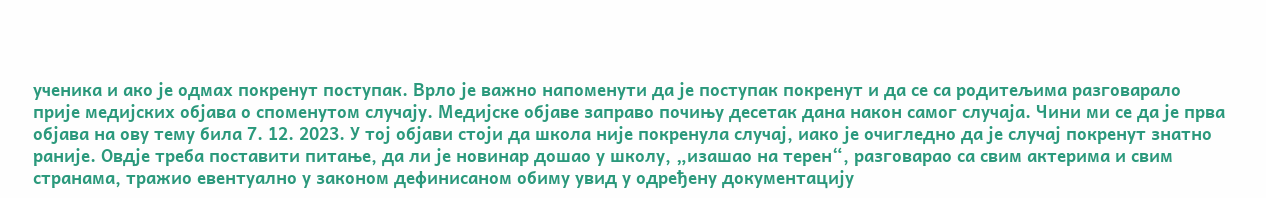ученика и ако је одмах покренут поступак. Врло је важно напоменути да је поступак покренут и да се са родитељима разговарало прије медијских објава о споменутом случају. Медијске објаве заправо почињу десетак дана након самог случаја. Чини ми се да је прва објава на ову тему била 7. 12. 2023. У тој објави стоји да школа није покренула случај, иако је очигледно да је случај покренут знатно раније. Овдје треба поставити питање, да ли је новинар дошао у школу, „изашао на терен“, разговарао са свим актерима и свим странама, тражио евентуално у законом дефинисаном обиму увид у одређену документацију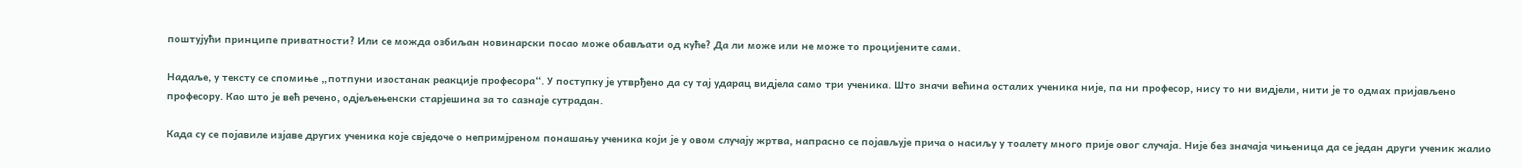поштујући принципе приватности? Или се можда озбиљан новинарски посао може обављати од куће? Да ли може или не може то процијените сами.

Надаље, у тексту се спомиње „потпуни изостанак реакције професора“. У поступку је утврђено да су тај ударац видјела само три ученика. Што значи већина осталих ученика није, па ни професор, нису то ни видјели, нити је то одмах пријављено професору. Као што је већ речено, одјељењенски старјешина за то сазнаје сутрадан.

Када су се појавиле изјаве других ученика које свједоче о непримјреном понашању ученика који је у овом случају жртва, напрасно се појављује прича о насиљу у тоалету много прије овог случаја. Није без значаја чињеница да се један други ученик жалио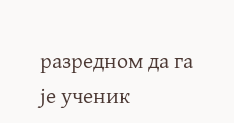разредном да га је ученик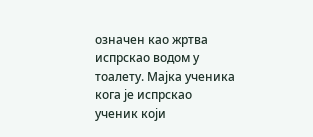означен као жртва испрскао водом у тоалету. Мајка ученика кога је испрскао ученик који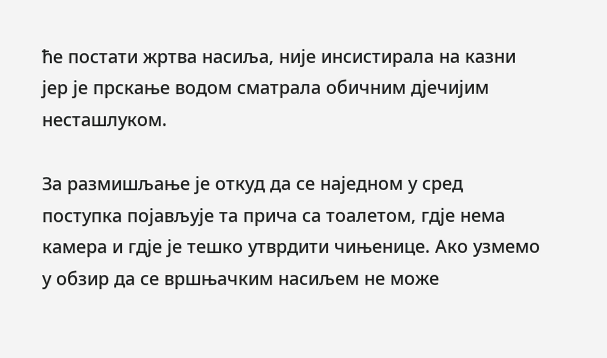ће постати жртва насиља, није инсистирала на казни јер је прскање водом сматрала обичним дјечијим несташлуком.

За размишљање је откуд да се наједном у сред поступка појављује та прича са тоалетом, гдје нема камера и гдје је тешко утврдити чињенице. Ако узмемо у обзир да се вршњачким насиљем не може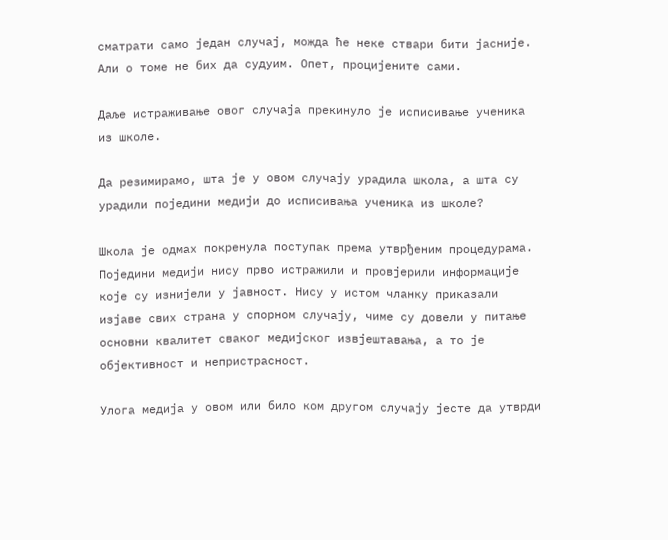сматрати само један случај, можда ће неке ствари бити јасније. Али о томе не бих да судуим. Опет, процијените сами.

Даље истраживање овог случаја прекинуло је исписивање ученика из школе.

Да резимирамо, шта је у овом случају урадила школа, а шта су урадили поједини медији до исписивања ученика из школе?

Школа је одмах покренула поступак према утврђеним процедурама. Поједини медији нису прво истражили и провјерили информације које су изнијели у јавност. Нису у истом чланку приказали изјаве свих страна у спорном случају, чиме су довели у питање основни квалитет сваког медијског извјештавања, а то је објективност и непристрасност.

Улога медија у овом или било ком другом случају јесте да утврди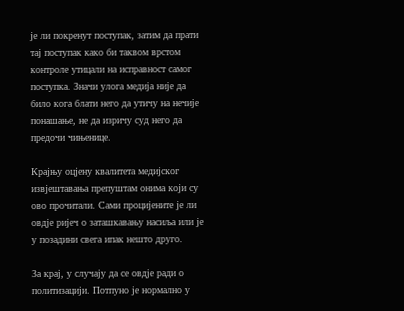је ли покренут поступак, затим да прати тај поступак како би таквом врстом контроле утицали на исправност самог поступка. Значи улога медија није да било кога блати него да утичу на нечије понашање, не да изричу суд него да предочи чињенице.

Крајњу оцјену квалитета медијског извјештавања препуштам онима који су ово прочитали. Сами процијените је ли овдје ријеч о заташкавању насиља или је у позадини свега ипак нешто друго.

За крај, у случају да се овдје ради о политизацији. Потпуно је нормално у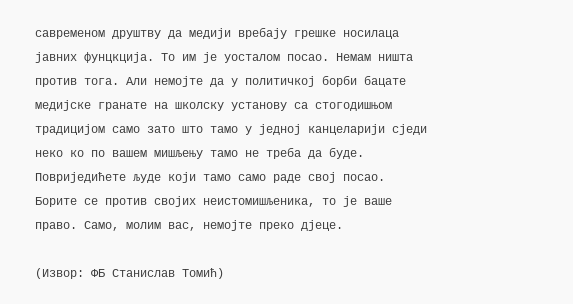савременом друштву да медији вребају грешке носилаца јавних фунцкција. То им је уосталом посао. Немам ништа против тога. Али немојте да у политичкој борби бацате медијске гранате на школску установу са стогодишњом традицијом само зато што тамо у једној канцеларији сједи неко ко по вашем мишљењу тамо не треба да буде. Повриједићете људе који тамо само раде свој посао. Борите се против својих неистомишљеника, то је ваше право. Само, молим вас, немојте преко дјеце.

(Извор: ФБ Станислав Томић)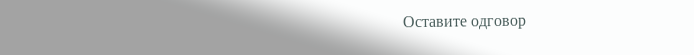Оставите одговор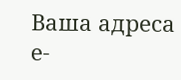Ваша адреса е-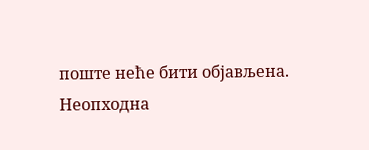поште неће бити објављена. Неопходна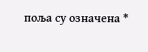поља су означена *